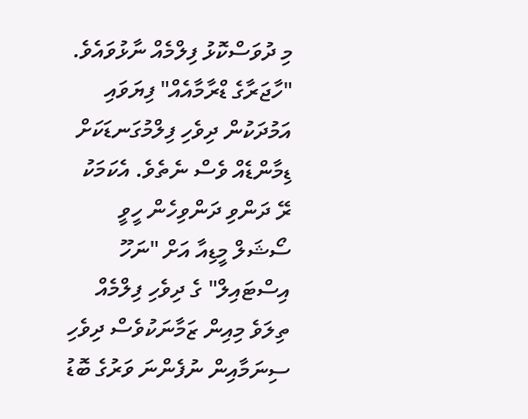މި ދުވަސްކޮޅު ފިލްމެއް ނާޅުވައެވެ. "ހާޖަރާގެ ޑްރާމާއެއް" ފިޔަވައި އަމުދަކުން ދިވެހި ފިލްމުގަނޑަކަށް ޑިމާންޑެއް ވެސް ނެތެވެ. އެކަމަކު ރޭ ދަންވި ދަންވިހެން ހީވީ ސޯޝަލް މީޑިއާ އަށް "ނަހޫ އިސްޓައިލް" ގެ ދިވެހި ފިލްމެއް ތިލަވެ މިއިން ޒަމާނަކުވެސް ދިވެހި ސިނަމާއިން ނުފެންނަ ވަރުގެ ބޮޑު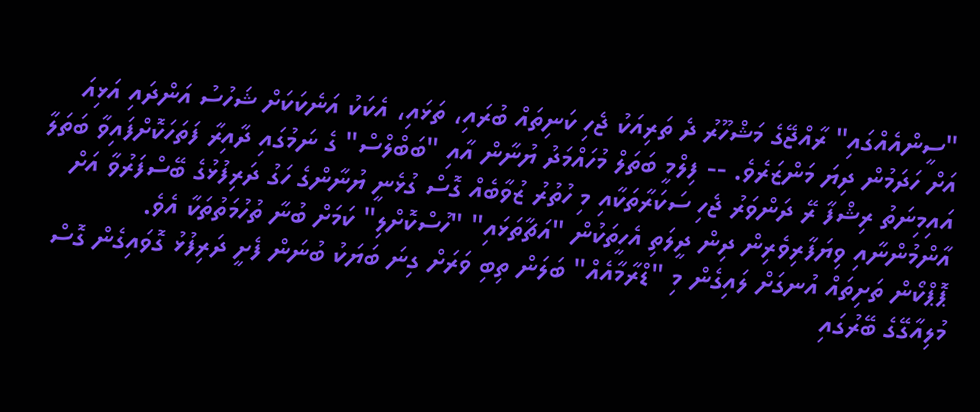"ސީންއެއްގައި" ރާއްޖޭގެ މަޝްހޫރު ދެ ތަރިއަކު ޖެހި ކަނިތައް ބުރައި، ތަޅައި، އެކަކު އަނެކަކަށް ޝަހުސު އަންދައި އަޅިއަ އަށް ހަދަމުން ދިޔަ މަންޒަރެވެ. -- ފިލްމީ ބަތަލް މުހައްމަދު ޔުނާން އާއި "ބަބްލްސް" ގެ ނަމުގައި ދާއިރާ ފަތަހަކޮށްފައިވާ ބަތަލާ އައިމިނަތު ރިޝްފާ ރޭ ދަންވަރު ޖެހި ސަކަރާތަކާއި މި ހުތުރު ޒުވާބެއް ގޮސް ގުޅެނީ ޔުނާންގެ ހަގު ދަރިފުޅުގެ ބޭސްފަރުވާ އަށް އާންމުންނާއި ވިޔަފާރިވެރިން ދިން ދީލަތި އެހީތަކުން "އަޗާތަޅައި" "ހުސްކޮށްލި" ކަމަށް ބުނާ ތުހުމަތުތަކާ އެވެ.
ޕޮޕްކޯން ތަށިތައް އުނގަށް ލައިގެން މި "ޑްރާމާއެއް" ބަލަން ތިބި ވަރަށް ގިނަ ބަޔަކު ބުނަން ފެށީ ދަރިފުޅު ގޮވައިގެން ގޮސް މުލިއާގޭގެ ބޭރުގައި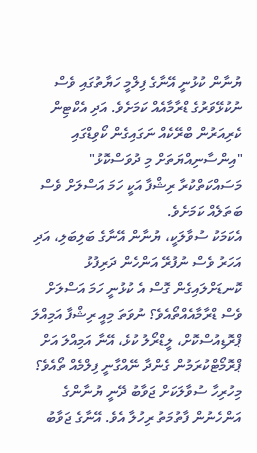ޔުނާން ކުޅުނީ އޭނާގެ ފިލްމީ ހަޔާތުގައި ވެސް ނުކުޅޭވަރުގެ ޑްރާމާއެއް ކަމަށެވެ. އަދި އެކްޓިން ކެރިއަރުން ބްރޭކެއް ނަގައިގެން ކޯވިޑްގައި "އިންސާނިއްޔަތަށް މި ދުވަސްކޮޅު" މަސައްކަތްކުރާ ރިޝްފާ އަކީ ހަމަ އަސްލަށް ވެސް ބަތަލެއް ކަމަށެވެ.
އެކަމަކު ސުވާލަކީ، ޔުނާން އޭނާގެ ބަލިބަލި، އަދި އަހަރު ވެސް ނުފުރޭ އަންހެން ދަރިފުޅު ކޮނޑަށްލައިގެން ގޮސް އެ ކުޅުނީ ހަމަ އަސްލަށް ވެސް ޑްރާމާއެއްތޯއެވެ؟ ނުވަތަ މިއީ ރިޝްފާ އަމިއްލަ ޕްރޮޑިއުސްކޮށް، ލީޑްރޯލު ކުޅެ، އޭނާ އަމިއްލަ އަށް ޕްރޮމޯޓްކުރަމުން ގެންދާ ނޭއްގާނީ ފިލްމެއް ތޯއެވެ؟
މިހުރިހާ ސުވާލަކަށް ޖަވާބު ދޭނީ ޔުނާންގެ އަންހެނުން ފާތުމަތު ރިހުލާ އެވެ. އޭނާގެ ޖަވާބު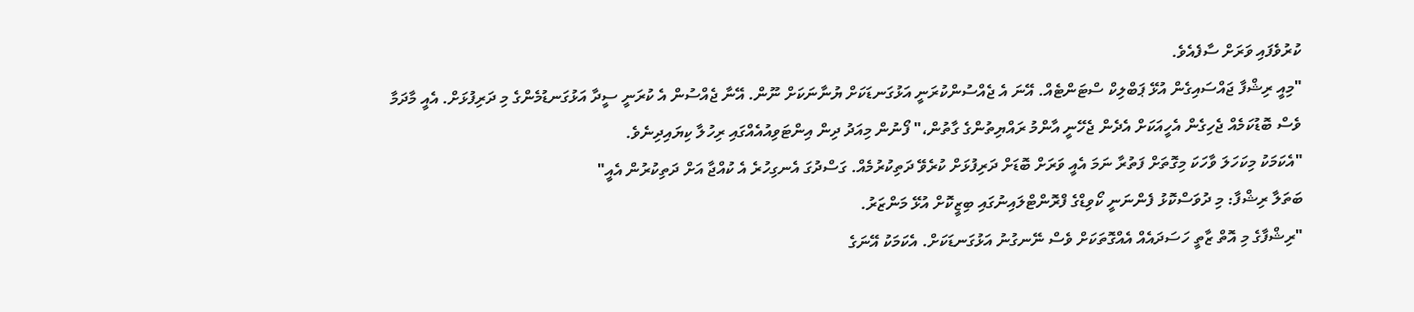ކުރުވެފައި ވަރަށް ސާފެއެވެ.
"މިއީ ރިޝްފާ ޖައްސައިގެން އުޅޭ ޕަބްލިކް ސްޓަންޓެއް. އޭނަ އެ ޖެއްސުންކުރަނީ އަޅުގަނޑަކަށް ޔުނާނަކަށް ނޫން. އޭނާ ޖެއްސުން އެ ކުރަނީ ސީދާ އަޅުގަނޑުމެންގެ މި ދަރިފުޅަށް. އެއީ މާދަމާ ވެސް ބޮޑުކަމެއް ޖެހިގެން އެހީއަކަށް އެދެން ޖެހޭނީ އާންމު ރައްޔިތުންގެ ގާތުން،" ފޯނުން މިއަދު ދިން އިންޓަވިއުއެއްގައި ރިހުލާ ކިޔައިދިނެވެ.
"އެކަމަކު މިކަހަލަ ވާހަކަ މިގޮތަށް ފަތުރާ ނަމަ އެއީ ވަރަށް ބޮޑަށް ދަރިފުޅަށް ކުރެވޭ ދަތިކުރުމެއް. ގަސްދުގަ އެނގިހުރެ އެ ކުއްޖާ އަށް ދަތިކުރުން އެއީ"
ބަތަލާ ރިޝްފާ: މި ދުވަސްކޮޅު ފެންނަނީ ކޯވިޑްގެ ފްރޮންޓްލައިނުގައި ބިޒީކޮށް އުޅޭ މަންޒަރު.
"ރިޝްފާގެ މި އޮތް ޒާތީ ހަސަދައެއް އެއްގޮތަކަށް ވެސް ނޭނގުނު އަޅުގަނޑަކަށް. އެކަމަކު އޭނަގެ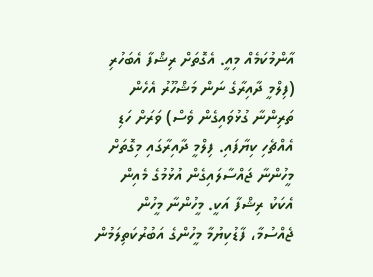އާންމުކަމެއް މިއީ. އެގޮތަށް ރިޝްފާ އެބަހުރި (ފިލްމީ ދާއިރާގެ ނަން މަޝްހޫރު އެހެން ތަރިންނާ ގުޅުވައިގެން ވެސް) ވަރަށް ހަޑި އެއްޗެހި ކިޔާފައި. ފިލްމީ ދާއިރާގައި މިގޮތަށް މީހުންނާ ޖައްސާލައިގެން އުޅުމުގެ މެއިން އެކަކު ރިޝްފާ އަކީ. މީހުންނާ މީހުން ޖެއްސުމާ، ފާޑުކިޔުމާ މީހުންގެ އަބުރުކަތިލަމުން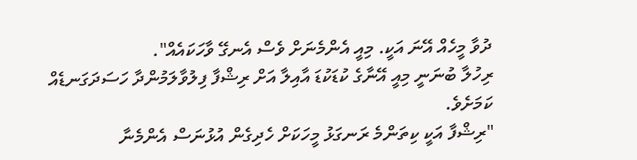ދުވާ މީހެއް އޭނަ އަކީ. މިއީ އެންމެނަށް ވެސް އެނގޭ ވާހަކައެއް".
ރިހުލާ ބުނަނީ މިއީ އޭނާގެ ކުޑަކުޑަ އާއިލާ އަށް ރިޝްފާ ފިލުވާލަމުންދާ ހަސަދަގަނޑެއް ކަމަށެވެ.
"ރިޝްފާ އަކީ ކިތަންމެ ރަނގަޅު މީހަކަށް ހެދިގެން އުޅުނަސް އެންމެނާ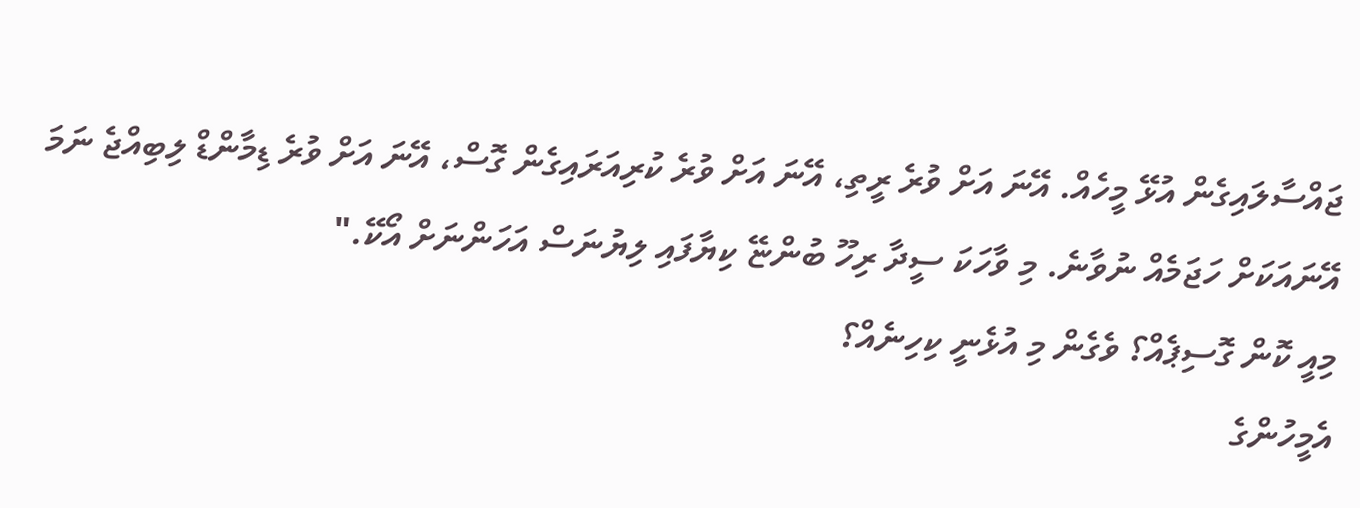ޖައްސާލައިގެން އުޅޭ މީހެއް. އޭނަ އަށް ވުރެ ރީތި، އޭނަ އަށް ވުރެ ކުރިއަރައިގެން ގޮސް، އޭނަ އަށް ވުރެ ޑިމާންޑް ލިބިއްޖެ ނަމަ އޭނައަކަށް ހަޖަމެއް ނުވާނެ. މި ވާހަކަ ސީދާ ރިހޫ ބުންޏޭ ކިޔާފައި ލިޔުނަސް އަހަންނަށް އޯކޭ."
މިއީ ކޮން ގޮސިޕެއް؟ ވެގެން މި އުޅެނީ ކިހިނެއް؟
އެމީހުންގެ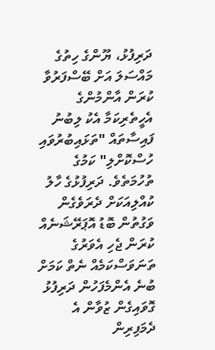ދަރިފުޅު، ޔޫންގެ ހިތުގެ މައްސަލަ އަށް ބޭސްފަރުވާ ކުރަން އާންމުންގެ އެހީތެރިކަމާ އެކު ލިބުނު ފައިސާތައް "ތަޅައިބުރުވައި ހުސްކޮށްލި" ކަމުގެ ތުހުމަތެވެ. ދަރިފުޅުގެ ހާލު ކުއްލިއަކަށް ދެރަވެގެން ވަގުތުން ބޮޑު އޮޕަރޭޝަނެއް ކުރަން ޖެހި އެވަރުގެ ތަނަވަސްކަމެއް ނެތް ކަމަށް ބުނެ އެންމެފަހުން ދަރިފުޅު ގޮވައިގެން ޒުވާން އެ ދެމަފިރިން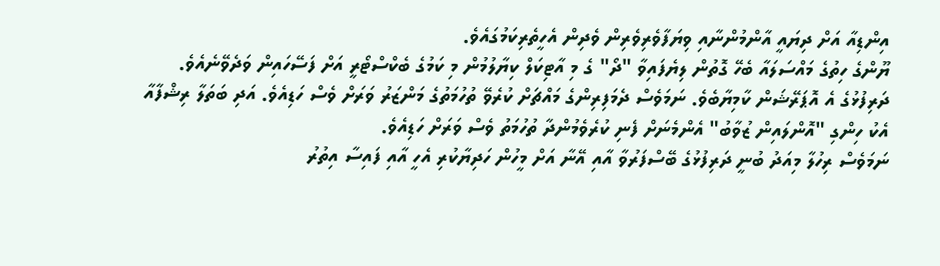އިންޑިއާ އަށް ދިޔައީ އާންމުންނާއި ވިޔަފާވެރިވެރިން ވެދިން އެހީތެރިކަމުގައެވެ.
ޔޫންގެ ހިތުގެ މައްސަލައާ ބެހޭ ގޮތުން ލިޔެފައިވާ "ދޯ" ގެ މި އާޓިކަލް ކިޔާލުމުން މި ކަމުގެ ބެކްސްޓޯރީ އަށް ފަސޭހައިން ވަދެވޭނެއެވެ.
ދަރިފުޅުގެ އެ އޮޕަރޭޝަން ކާމިޔާބެވެ. ނަމަވެސް ދެމަފިރިންގެ މައްޗަށް ކުރެވޭ ތުހުމަތުގެ މަންޒަރު ވަރަށް ވެސް ހަޑިއެވެ. އަދި ބަތަލާ ރިޝްފާއާ އެކު ހިންގި "އޮންލައިން ޒުވާބު" އެންމެނަށް ފެނި ކުރެވެމުންދާ ތުހުމަތު ވެސް ވަރަށް ހަޑިއެވެ.
ނަމަވެސް ރިހުލާ މިއަދު ބުނީ ދަރިފުޅުގެ ބޭސްފަރުވާ އާއި އޭނާ އަށް މީހުން ހަދިޔާކުރި އެހީ އާއި ފައިސާ އިތުރު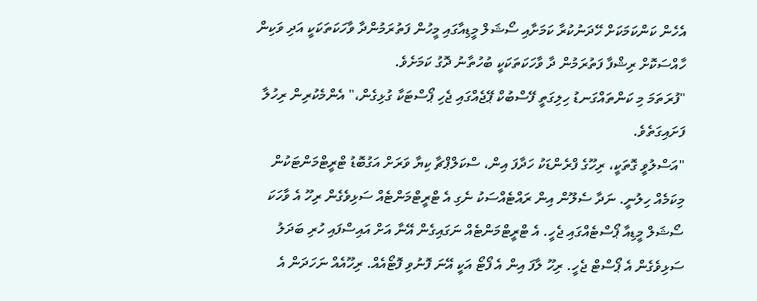އެހެން ކަންކަމަކަށް ހޭދަނުކުރާ ކަމަށާއި ސޯޝަލް މީޑިއާގައި މީހުން ފަތުރަމުންދާ ވާހަކަތަކަކީ އަދި ވަކިން ހާއްސަކޮށް ރިޝްފާ ފަތުރަމުން ދާ ވާހަކަތަކަކީ ބުހުތާނު ދޮގު ކަމަށެވެ.
"ފުރަތަމަ މި ކަންތައްގަނޑު ހިލިގަތީ ފޭސްބުކް ޕޭޖެއްގައި ޖެހި ޕޯސްޓަކާ ގުޅިގެން،" އެންމެކުރިން ރިހުލާ ފަށައިގަތެވެ.
"އަސްލުވީ ގޮތަކީ، ރިހޫގެ ފްރެންޑަކު ހަދާފަ އިން، ސްކަލްޕްޗާ ކިޔާ ވަރަށް އަގުބޮޑު ޓްރީޓްމަންޓަކުން މިކަމެއް ހިލުނީ. ނަދާ ސެލޫން އިން ރައްޓެއްސަކު ނެގި އެ ޓްރީޓްމަންޓެއް ސަޅިވެގެން ރިހޫ އެ ވާހަކަ ސޯޝަލް މީޑިއާ ޕޯސްޓެއްގައި ޖެހީ. އެ ޓްރީޓްމަންޓެއް ނަގައިގެން އޭނާ އަށް އައިސްފައި ހުރި ބަދަލު ސަޅިވެގެން އެ ޕޯސްޓް ޖެހީ. ރިހޫ ލާފަ އިން އެ ފޯޓޯ އަކީ އޭނަ ފޮނުވި ފޮޓޯއެއް. ރިހޫއެއް ނަހަދަން އެ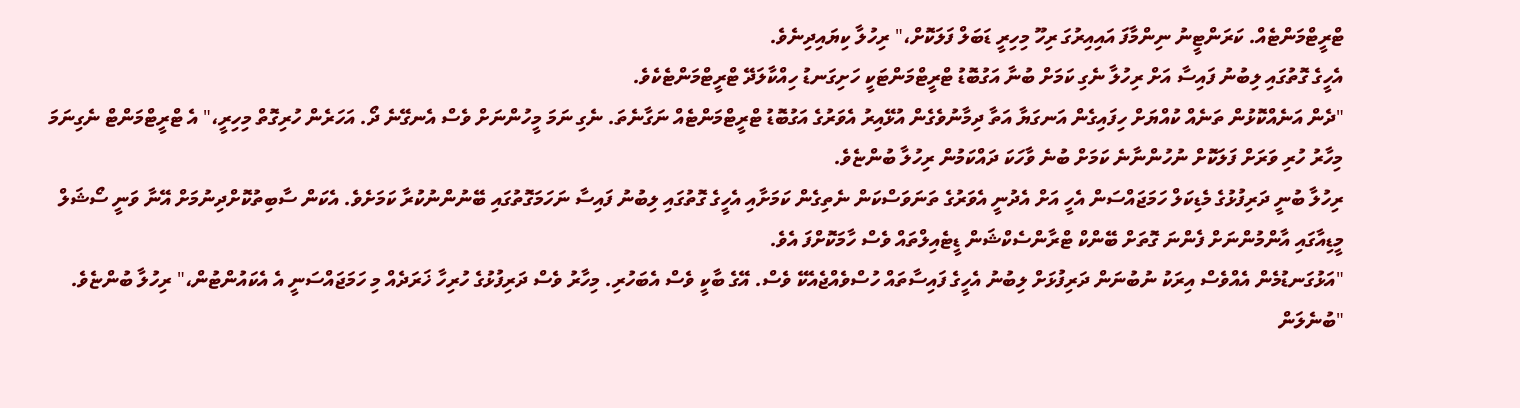ޓްރީޓްމަންޓެއް. ކަރަންޓީނު ނިންމާފަ އައިއިރުގަ ރިހޫ މިހިރީ ޑަބަލް ފަލަކޮށް،" ރިހުލާ ކިޔައިދިނެވެ.
އެހީގެ ގޮތުގައި ލިބުނު ފައިސާ އަށް ރިހުލާ ނެގި ކަމަށް ބުނާ އަގުބޮޑު ޓްރީޓްމަންޓަކީ ހަށިގަނޑު ހިއްކާލަދޭ ޓްރީޓްމަންޓެކެވެ.
"ދެން އަނެއްކޮޅުން ތަނެއް ކުއްޔަށް ހިފައިގެން އަނގަޔާ އަތާ ދިމާނުވެގެން އުޅޭއިރު އެވަރުގެ އަގުބޮޑު ޓްރީޓްމަންޓެއް ނަގާނެތަ. ނެގި ނަމަ މީހުންނަށް ވެސް އެނގޭނެ ދޯ. އަހަރެން ހުރިގޮތް މިހިރީ،" އެ ޓްރީޓްމަންޓް ނެގިނަމަ މިހާރު ހުރި ވަރަށް ފަލަކޮށް ނުހުންނާނެ ކަމަށް ބުނެ ވާހަކަ ދައްކަމުން ރިހުލާ ބުންޏެވެ.
ރިހުލާ ބުނީ ދަރިފުޅުގެ މެޑިކަލް ހަމަޖައްސަން އެހީ އަށް އެދުނީ އެވަރުގެ ތަނަވަސްކަން ނެތިގެން ކަމަށާއި އެހީގެ ގޮތުގައި ލިބުނު ފައިސާ ނަހަމަގޮތުގައި ބޭނުންނުކުރާ ކަމަށެވެ. އެކަން ސާބިތުކޮށްދިނުމަށް އޭނާ ވަނީ ސޯޝަލް މީޑިއާގައި އާންމުންނަށް ފެންނަ ގޮތަށް ބޭންކް ޓްރާންސެކްޝަން ޑީޓެއިލްތައް ވެސް ހާމަކޮށްފަ އެވެ.
"އަޅުގަނޑުމެން އެއްވެސް އިރަކު ނުބުނަން ދަރިފުޅަށް ލިބުނު އެހީގެ ފައިސާތައް ހުސްވެއްޖެއެކޭ ވެސް. އޭގެ ބާކީ ވެސް އެބަހުރި. މިހާރު ވެސް ދަރިފުޅުގެ ހުރިހާ ޚަރަދެއް މި ހަމަޖައްސަނީ އެ އެކައުންޓުން،" ރިހުލާ ބުންޏެވެ.
"ބުނެލަން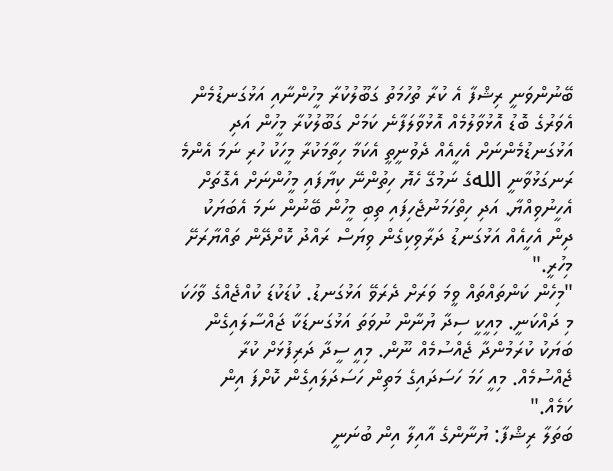ބޭނުންވަނީ ރިޝްފާ އެ ކުރާ ތުހުމަތު ގަބޫލުކުރާ މީހުންނާއި އަޅުގަނޑުމެން އެވަރުގެ ބޮޑު އޮޅުވާލުމެއް އޮޅުވާލަފާނެ ކަމަށް ގަބޫލުކުރާ މީހުން އަދި އަޅުގަނޑުމެންނަށް އެހީއެއް ދެވުނީތީ އެކަމާ ހިތާމަކުރާ މީހަކު ހުރި ނަމަ އެންމެ ރަނގަޅުވާނީ اللهގެ ނަމުގޭ ހެޔޮ ހިތުންނޭ ކިޔާފައި މީހުންނަށް އެގޮތަށް އެހީނުވިއްޔާ. އަދި ހިތްހަމަނުޖެހިފައި ތިބި މީހުން ބޭނުން ނަމަ އެބަޔަކު ދިން އެހީއެއް އަޅުގަނޑު ދަރާވިކިގެން ވިޔަސް ރައްދު ކޮށްދޭން ތައްޔާރަށޭ މިހުރީ."
"މިހެން ކަންތައްތައް ވީމަ ވަރަށް ދެރަވޭ އަޅުގަނޑު. ކުޑަކުޑަ ކުއްޖެއްގެ ވާހަކަ މި ދައްކަނީ. މިއީކީ ސިދާ ޔުނާން ނުވަތަ އަޅުގަނޑަކާ ޖައްސާލައިގެން ބަޔަކު ކުރަމުންދާ ޖެއްސުމެއް ނޫން. މިއީ ސީދާ ދަރިފުޅަށް ކުރާ ޖެއްސުމެއް. މިއީ ހަމަ ހަސަދައިގެ މަތިން ހަސަދަލައިގެން ކޮށްފަ އިން ކަމެއް."
ބަތަލާ ރިޝްފާ: ޔުނާންގެ އާއިލާ އިން ބުނަނީ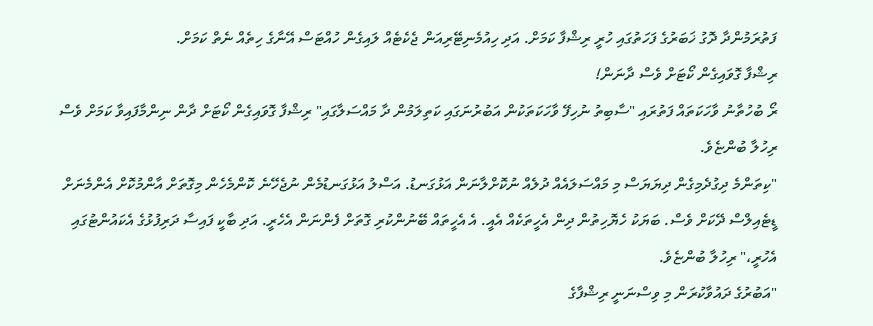ފަތުރަމުންދާ ދޮގު ޚަބަރުގެ ފަހަތުގައި ހުރީ ރިޝްފާ ކަމަށް. އަދި ހިއުމެނިޓޭރިއަން ޖެކެޓެއް ލައިގެން ހުއްޓަސް އޭނާގެ ހިތެއް ނެތް ކަމަށް.
ރިޝްފާ ގޮވައިގެން ކޯޓަށް ވެސް ދާނަން!
ރޯ ބުހުތާނު ވާހަކަތައް ފަތުރައި "ސާބިތު ނުހިފޭ ވާހަކަތަކުން އަބުރުނަގައި ކަތިލަމުން ދާ މައްސަލާގައި" ރިޝްފާ ގޮވައިގެން ކޯޓަށް ދާން ނިންމާފައިވާ ކަމަށް ވެސް ރިހުލާ ބުންޏެވެ.
"ކިތަންމެ ދިގުދެމިގެން ދިޔަޔަސް މި މައްސަލައެއް ދުލެއް ނުކޮށްލާނަން އަޅުގަނޑު. އަސްލު އަޅުގަނޑުމެން ނުޖެހޭނެ ކޮންމެހެން މިގޮތަށް އާންމުކޮށް އެންމެނަށް ޑީޓެއިލްސް ދޭކަށް ވެސް. ބަޔަކު ހެޔޮހިތުން ދިން އެހީތަކެއް އެއީ. އެ އެހީތައް ބޭނުންކުރި ގޮތަށް ފެންނަން އެހެރީ. އަދި ބާކީ ފައިސާ ދަރިފުޅުގެ އެކައުންޓުގައި އެހުރީ،" ރިހުލާ ބުންޏެވެ.
"އަބުރުގެ ދައުވާކުރަން މި ވިސްނަނީ ރިޝްފާގެ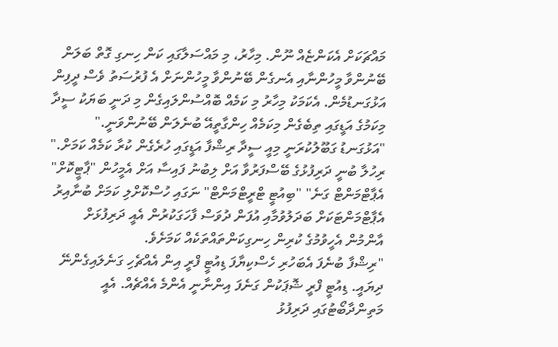މައްޗަކަށް އެކަންޏެއް ނޫން. މިހާރު، މި މައްސަލާގައި ކަން ހިނގި ގޮތް ބަލަން ބޭނުންވާ މީހުންނާއި އެނގެން ބޭނުންވާ މީހުންނަށް އެ ފުރުސަތު ވެސް ދީފިން އަޅުގަނޑުމެން. އެކަމަކު މިހާރު މި ކަމެއް ބޮއްސުންލައިގެން މި ދަނީ ބަޔަކު ސީދާ މިކަމުގެ އަޑީގައި ތިބެގެން މިކަމެއް ހިންގާތީއޭ ބުނެލަން ބޭނުންވަނީ."
"އަޅުގަނޑު ގަބޫލުކުރަނީ މިއީ ސީދާ ރިޝްފާ އަޑީގައި ހުރެގެން ކުރާ ކަމެއް ކަމަށް."
ރިހުލާ ބުނީ ދަރިފުޅުގެ ބޭސްފަރުވާ އަށް ލިބުނު ފައިސާ އަށް އެމީހުން "ޕާޓީކޮށް" އެޕާޓްމަންޓް ގަނެ" "ބިއުޓީ ޓްރީޓްމަންޓް" ނަގައި ހުސްކޮށްލި ކަމަށް ބުނާއިރު އެޕާޓްމަންޓަކަށް ބަދަލުވުމާއި އުފަން ދުވަސް ފާހަގަކުރުން އެއީ ދަރިފުޅަށް އާންމުން އެހީވުމުގެ ކުރިން ހިނގިކަންތައްތަކެއް ކަމަށެވެ.
"ރިޝްފާ ބުނެފަ އެބަހުރި ހެސްކިޔާފަ ޑިއުޓީ ފްރީ އިން އެއްޗެހި ގަނެލައިގެންނޭ ދިޔައީ. ޑިއުޓީ ފްރީ ޝޮޕަކުން ގަނެފަ އިންނާނީ އެންމެ އެއްޗެއް. އެއީ މަތިންދާބޯޓުގައި ދަރިފުޅު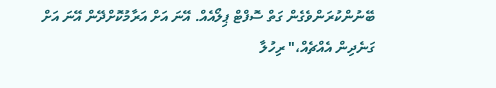ބޭނުންކުރަންވެގެން ގަތް ސޮފްޓް ޕިލޯއެއް. އޭނަ އަށް އަރާމުކޮށްދޭން އޭނަ އަށް ގަނެދިން އެއްޗެއް،" ރިހުލާ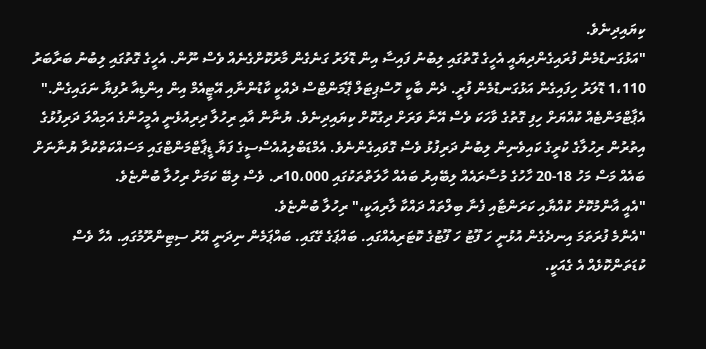ކިޔައިދިނެވެ.
"އަޅުގަނޑުމެން ފުރައިގެންދިޔައީ އެހީގެ ގޮތުގައި ލިބުނު ފައިސާ އިން ޑޮލަރު ގަނެގެން މާރުކޮށްގެނެއް ވެސް ނޫން. އެހީގެ ގޮތުގައި ލިބުނު ބަރާބަރު 1،110 ޑޮލަރު ހިފައިގެން އަޅުގަނޑުމެން ފުރީ. ދެން ބާކީ ހޮސްޕިޓަލް ޕޭމަންޓްސް ދެއްކީ ކާޑުންނާއި އޭޓީއެމް އިން އިންޑިއާ ރުފިޔާ ނަގައިގެން."
އެޕާޓްމަންޓެއް ކުއްޔަށް ހިފި ގޮތުގެ ވާހަކަ ވެސް އޭނާ ވަރަށް ދިގުކޮށް ކިޔައިދިނެވެ. ޔުނާން އާއި ރިހުލާ ދިރިއުޅެނީ އެމީހުންގެ އަމިއްލަ ދަރިފުޅުގެ އިތުރުން ރިހުލާގެ ކުރީގެ ކައިވެނިން ލިބުނު ދަރިފުޅު ވެސް ގޮވައިގެންނެވެ. އެމްޑަބްލިއުއެސްސީގެ ފަޔާ ޑީޕާޓްމަންޓްގައި މަސައްކަތްކުރާ ޔުނާނަށް ބައެއް މަސް މަހު 18-20 ހާހުގެ މުސާރައެއް ލިބޭއިރު ބައެއް ހާލަތްތަކުގައި 10،000ރ. ވެސް ލިބޭ ކަމަށް ރިހުލާ ބުންޏެވެ.
"އެއީ އާންމުކޮށް ކުއްޔާއި ކަރަންޓާއި ފެނާ ބިލްތައް ދައްކާ ލާރިއަކީ،" ރިހުލާ ބުންޏެވެ.
"އެންމެ ފުރަތަމަ އިނދެގެން އުޅުނީ ހަ ފޫޓު ހަ ފޫޓުގެ ކޮޓަރިއެއްގައި. ބައްޕަގެ ގޭގައި. ބައްޕަމެން ނިދަނީ އޭރު ސިޓިންރޫމުގައި. އެހާ ވެސް ކުޑަތަންކޮޅެއް އެ ގެއަކީ.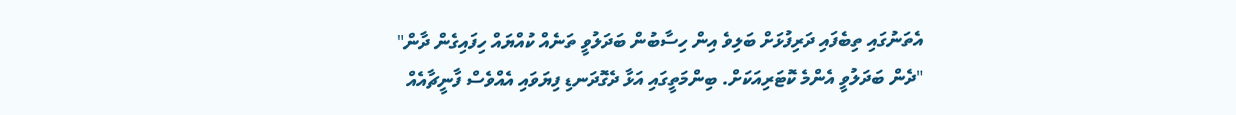އެތަނުގައި ތިބެފައި ދަރިފުޅަށް ބަލިވެ އިން ހިސާބުން ބަދަލުވީ ތަނެއް ކުއްޔައް ހިފައިގެން ދާން"
"ދެން ބަދަލުވީ އެންމެ ކޮޓަރިއަކަށް. ބިންމަތީގައި އަޅާ ދެގޮދަނޑި ފިޔަވައި އެއްވެސް ފާނީޗާއެއް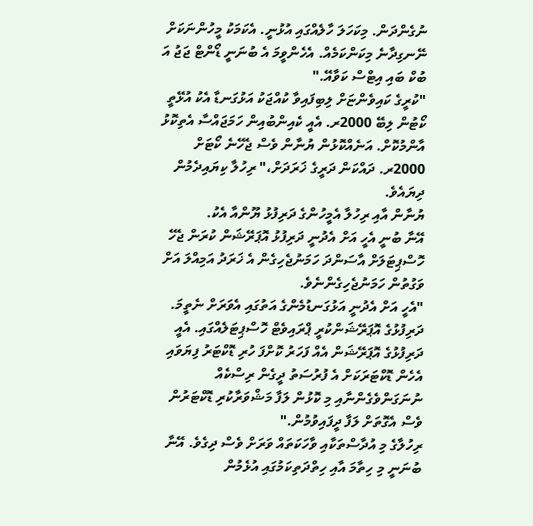ނުގެންދަން. މިކަހަލަ ހާލެއްގައި އުޅުނީ. އެކަމަކު މީހުންނަކަށް ނޭނގިދާނެ މިކަންކަމެއް. އެހެންވީމަ އެ ބުނަނީ ޑޯންޓް ޖަޖު އަ ބުކް ބައި އިޓްސް ކަވާއޭ."
"ކުރީގެ ކައިވެންޏަށް ލިބިފައިވާ ކުއްޖަކު އަޅުގަނޑާ އެކު އުޅޭތީ ކޯޓުން ލިބޭ 2000ރ. އެއީ ކެއިންބުއިން ހަމަޖައްސާ އެތިކޮޅު އާންމުކޮށް. އަނެއްކޮޅުން ޔުނާން ވެސް ޖެހޭނެ ކޯޓަށް 2000ރ. ދައްކަން ދަރީގެ ޚަރަދަށް،" ރިހުލާ ކިޔައިދެމުން ދިޔައެވެ.
ޔުނާން އާއި ރިހުލާ އެމީހުންގެ ދަރިފުޅު ޔޫންއާ އެކު.
އޭނާ ބުނީ އެހީ އަށް އެދުނީ ދަރިފުޅު އޮޕަރޭޝަން ކުރަން ޖެހޭ ހޮސްޕިޓަލަށް އާސަންދަ ހަމަނުޖެހިގެން އެ ޚަރަދު އަމިއްލަ އަށް ވަގުތުން ހަމަނުޖެހިގެންނެވެ.
"އެހީ އަށް އެދުނީ އަޅުގަނޑުމެންގެ އަތުގައި އެވަރަށް ނެތީމަ. ދަރިފުޅުގެ އޮޕަރޭޝަންކުރީ ޕްރައިވެޓް ހޮސްޕިޓަލެއްގައި. އެއީ ދަރިފުޅުގެ އޮޕަރޭޝަން އެއް ފަހަރު ކޮށްފަ ހުރި ޑޮކްޓަރު ފިޔަވައި އެހެން ޑޮކްޓަރަކަށް އެ ފުރުސަތު ދީގެން ރިސްކެއް ނުނަގަންވެގެންނާއި މި ކޮޅުން ލަފާ މަޝްވަރާކުރި ޑޮކްޓަރުން ވެސް އެގޮތަށް ލަފާ ދީފައިވުމުން."
ރިހުލާގެ މި އުދާސްތަކާއި ވާހަކަތައް ވަރަށް ވެސް ދިގެވެ. އޭނާ ބުނަނީ މި ހިތާމަ އާއި ހިތްދަތިކަމުގައި އުޅެމުން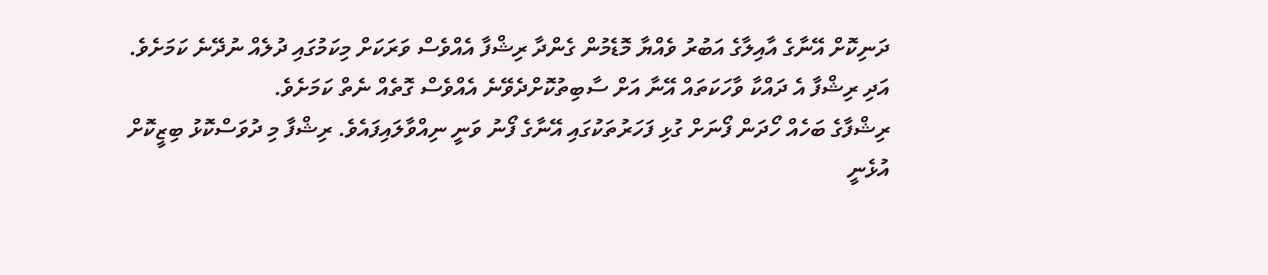ދަނިކޮށް އޭނާގެ އާއިލާގެ އަބުރު ވެއްޔާ މޮޑެމުން ގެންދާ ރިޝްފާ އެއްވެސް ވަރަކަށް މިކަމުގައި ދުލެއް ނުދޭނެ ކަމަށެވެ. އަދި ރިޝްފާ އެ ދައްކާ ވާހަކަތައް އޭނާ އަށް ސާބިތުކޮށްދެވޭނެ އެއްވެސް ގޮތެއް ނެތް ކަމަށެވެ.
ރިޝްފާގެ ބަހެއް ހޯދަން ފޯނަށް ގުޅި ފަހަރުތަކުގައި އޭނާގެ ފޯނު ވަނީ ނިއްވާލައިފައެވެ. ރިޝްފާ މި ދުވަސްކޮޅު ބިޒީކޮށް އުޅެނީ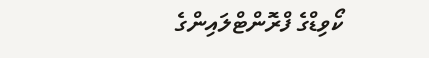ކޯވިޑްގެ ފްރޮންޓްލައިންގެ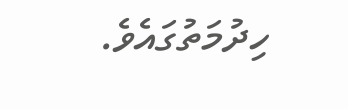ހިދުމަތުގައެވެ.